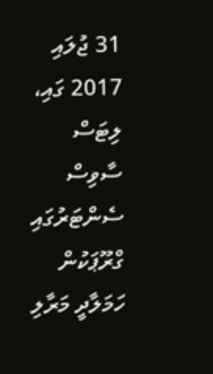31 ޖުލައި 2017 ގައި، ލިޓަސް ސާވިސް ސެންޓަރުގައި ގްރޫޕަކުން ހަމަލާދީ މަރާލި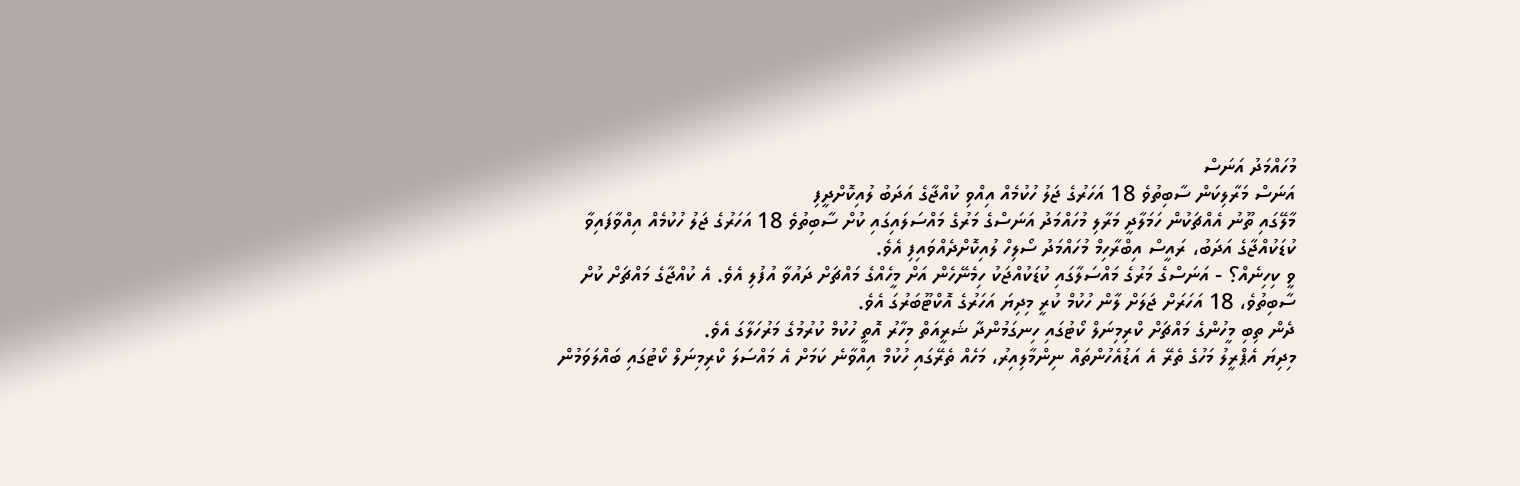މުހައްމަދު އަނަސް
އަނަސް މަރާލިކަން ސާބިތުވެ 18 އަހަރުގެ ޖަލު ހުކުމެއް އިއްވި ކުއްޖާގެ އަދަބު ލުއިކޮށްދީފި
މާލޭގައި ތޫނު އެއްޗަކުން ހަމަލާދީ މަރާލި މުހައްމަދު އަނަސްގެ މަރުގެ މައްސަލައިގައި ކުށް ސާބިތުވެ 18 އަހަރުގެ ޖަލު ހުކުމެއް އިއްވާފައިވާ ކުޑަކުއްޖާގެ އަދަބު، ރައީސް އިބްރާހިމް މުހައްމަދު ސޯލިހް ލުއިކޮށްދެއްވައިފި އެވެ.
ވީ ކިހިނެއް؟ - އަނަސްގެ މަރުގެ މައްސަލާގައި ކުޑަކުއްޖަކު ހިމެނޭހެން އަށް މީހެއްގެ މައްޗަށް ދައުވާ އުފުލި އެވެ. އެ ކުއްޖާގެ މައްޗަށް ކުށް ސާބިތުވެ، 18 އަހަރަށް ޖަލަށް ލާން ހުކުމް ކުރީ މިދިޔަ އަހަރުގެ އޮކްޓޫބަރުގަ އެވެ.
ދެން ތިބި މީހުންގެ މައްޗަށް ކްރިމިނަލް ކޯޓުގައި ހިނގަމުންދާ ޝަރީއަތް މިހާރު އޮތީ ހުކުމް ކުރުމުގެ މަރުހަލާގަ އެވެ.
މިދިޔަ އެޕްރީލު މަހުގެ ތެރޭ އެ އަޑުއެހުންތައް ނިންމާލިއިރު، މަހެއް ތެރޭގައި ހުކުމް އިއްވާނެ ކަމަށް އެ މައްސަލަ ކްރިމިނަލް ކޯޓުގައި ބައްލަވަމުން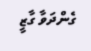ގެންދަވާ ގާޒީ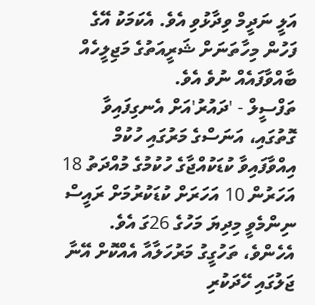އަލީ ނަދީމް ވިދާޅުވި އެވެ. އެކަމަކު އޭގެ ފަހުން މިހާތަނަށް ޝަރީއަތުގެ މަޖިލީހެއް ބާއްވާފައެއް ނުވެ އެވެ.
ތަފްސީލް - 'ދައުރު'އަށް އެނގިފައިވާ ގޮތުގައި، އަނަސްގެ މަރުގައި ހުކުމް އިއްވާފައިވާ ކުޑަކުއްޖާގެ ހުކުމުގެ މުއްދަތު 18 އަހަރުން 10 އަހަރަށް ކުޑަކުރުމަށް ރައީސް ނިންމެވީ މިދިޔަ މަހުގެ 26ގަ އެވެ. އެހެންވެ، ތަހުގީގު މަރުހަލާއާ އެއްކޮށް އޭނާ ޖަލުގައި ހޭދަކުރި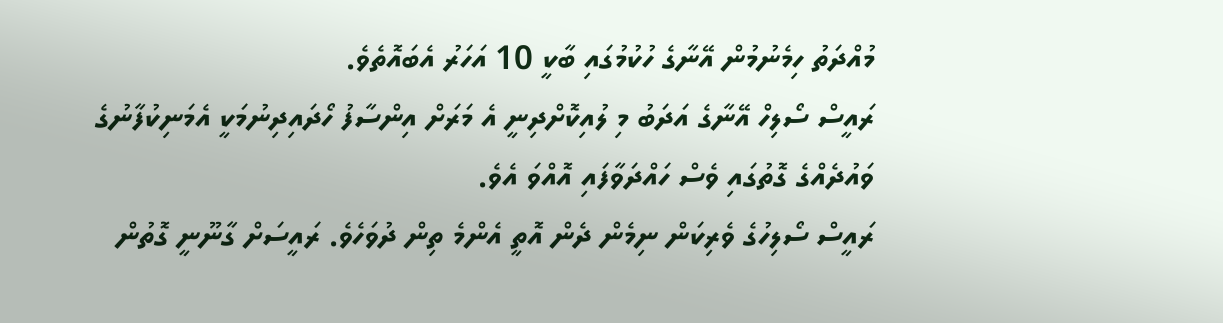މުއްދަތު ހިމެނުމުން އޭނާގެ ހުކުމުގައި ބާކީ 10 އަހަރު އެބައޮތެވެ.
ރައީސް ސޯލިހް އޭނާގެ އަދަބު މި ލުއިކޮށްދިނީ އެ މަރަށް އިންސާފު ހޯދައިދިނުމަކީ އެމަނިކުފާނުގެ ވައުދެއްގެ ގޮތުގައި ވެސް ހައްދަވާފައި އޮއްވަ އެވެ.
ރައީސް ސޯލިހުގެ ވެރިކަން ނިމެން ދެން އޮތީ އެންމެ ތިން ދުވަހެވެ. ރައީސަށް ގާނޫނީ ގޮތުން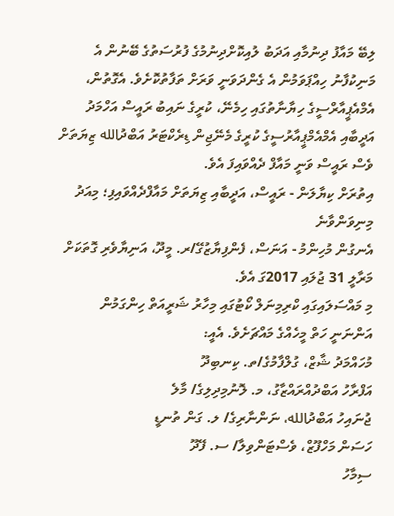ލިބޭ މައާފު ދިނުމާއި އަދަބު ލުއިކޮށްދިނުމުގެ ފުރުސަތުގެ ބޭނުން އެ މަނިކުފާނު ހިއްޕަވަމުން އެ ގެންދަވަނީ ވަރަށް ތަފާތުކޮށެވެ. އެގޮތުން، އެމްއެޕީއާރްސީގެ ހިޔާނާތުގައި ހިމެނޭ، ކުރީގެ ނައިބު ރައީސް އަހްމަދު އަދީބާއި އެމްއެމްޕީއާރުސީގެ ކުރީގެ މެނޭޖިން ޑިރެކްޓަރު އަބްދުالله ޒިޔަތަށް ވެސް ރައީސް ވަނީ މައާފް ދެއްވައިފަ އެވެ.
އިތުރަށް ކިޔާލަން - ރައީސް، އަދީބާއި ޒިޔަތަށް މައާފްދެއްވައިފި؛ މިއަދު މިނިވަންވާނެ
އެނގުން މުހިންމު - އަނަސް، ފެންފިޔާޒުގޭ/ރ. މީދޫ، އަނިޔާވެރި ގޮތަކަށް މަރާލީ 31 ޖުލައި 2017ގަ އެވެ.
މި މައްސަލައިގައި ކްރިމިނަލް ކޯޓުގައި މިހާރު ޝަރީއަތް ހިންގަމުން އަންނަނީ ހަތް މީހެއްގެ މައްޗަށެވެ. އެއީ:
މުހައްމަދު ޝާޒް، ގުލްފާމުގެ/ތ. ކިނބިދޫ
އަފްރާހު އަބްދުއްރައްޒާގު، މ. ލޮނުމިދިލިގެ/ މާލެ
ޖުނައިހު އަބްދުالله، ނަންނާރިގެ/ ލ. ގަން ތުނޑީ
ހަސަން މަހްފޫޒް، ވެސްޓަންވިލާ/ ސ. ފޭދޫ
ސިމާހު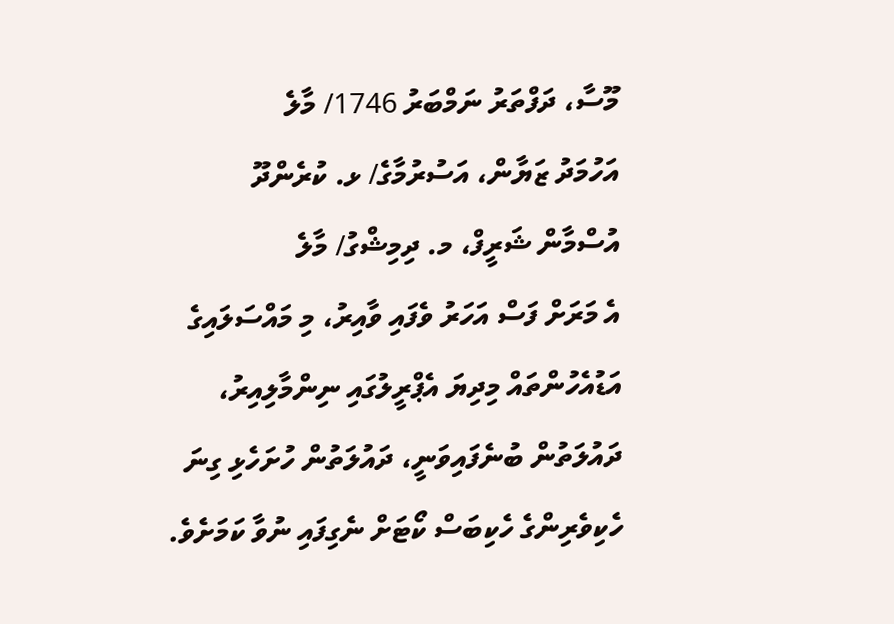މޫސާ، ދަފްތަރު ނަމްބަރު 1746/ މާލެ
އަހުމަދު ޒަޔާން، އަސުރުމާގެ/ ޅ. ކުރެންދޫ
އުސްމާން ޝަރީފް، މ. ދިމިޝްގު/ މާލެ
އެ މަރަށް ފަސް އަހަރު ވެފައި ވާއިރު، މި މައްސަލައިގެ އަޑުއެހުންތައް މިދިޔަ އެޕްރީލުގައި ނިންމާލިއިރު، ދައުލަތުން ބުނެފައިވަނީ، ދައުލަތުން ހުށަހެޅި ގިނަ ހެކިވެރިންގެ ހެކިބަސް ކޯޓަށް ނެގިފައި ނުވާ ކަމަށެވެ.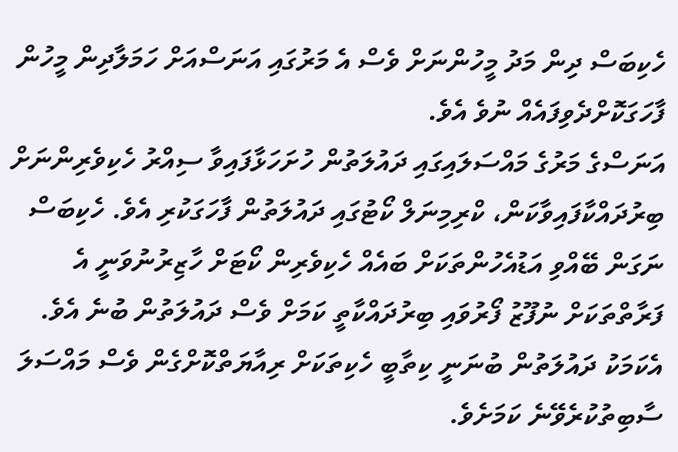ހެކިބަސް ދިން މަދު މީހުންނަށް ވެސް އެ މަރުގައި އަނަސްއަށް ހަމަލާދިން މީހުން ފާހަގަކޮށްދެވިފައެއް ނުވެ އެވެ.
އަނަސްގެ މަރުގެ މައްސަލައިގައި ދައުލަތުން ހުށަހަޅާފައިވާ ސިއްރު ހެކިވެރިންނަށް ބިރުދައްކާފައިވާކަން، ކްރިމިނަލް ކޯޓުގައި ދައުލަތުން ފާހަގަކުރި އެވެ. ހެކިބަސް ނަގަން ބޭއްވި އަޑުއެހުންތަކަށް ބައެއް ހެކިވެރިން ކޯޓަށް ހާޒިރުނުވަނީ އެ ފަރާތްތަކަށް ނުފޫޒު ފޯރުވައި ބިރުދައްކާތީ ކަމަށް ވެސް ދައުލަތުން ބުނެ އެވެ. އެކަމަކު ދައުލަތުން ބުނަނީ ކިތާބީ ހެކިތަކަށް ރިއާޔަތްކޮށްގެން ވެސް މައްސަލަ ސާބިތުކުރެވޭނެ ކަމަށެވެ.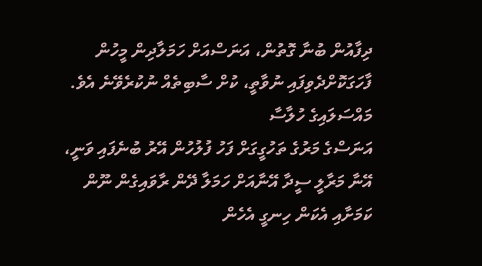ދިފާއުން ބުނާ ގޮތުން، އަނަސްއަށް ހަމަލާދިން މީހުން ފާހަގަކޮށްދެވިފައި ނުވާތީ، ކުށް ސާބިތެއް ނުކުރެވޭނެ އެވެ.
މައްސަލައިގެ ހުލާސާ
އަނަސްގެ މަރުގެ ތަހުގީގަށް ފަހު ފުލުހުން އޭރު ބުނެފައި ވަނީ، އޭނާ މަރާލީ ސީދާ އޭނާއަށް ހަމަލާ ދޭން ރާވައިގެން ނޫން ކަމަށާއި އެކަން ހިނގީ އެހެން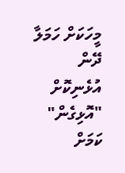މީހަކަށް ހަމަލާ ދޭން އުޅެނިކޮށް "އޮޅިގެން" ކަމަށް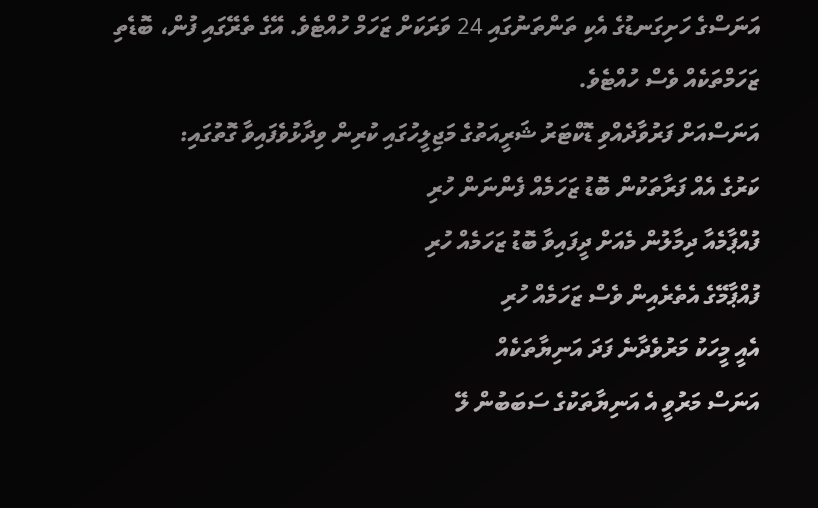އަނަސްގެ ހަށިގަނޑުގެ އެކި ތަންތަނުގައި 24 ވަރަކަށް ޒަހަމް ހުއްޓެވެ. އޭގެ ތެރޭގައި ފުން، ބޮޑެތި ޒަހަމްތަކެއް ވެސް ހުއްޓެވެ.
އަނަސްއަށް ފަރުވާދެއްވި ޑޮކްޓަރު ޝަރީއަތުގެ މަޖިލީހުގައި ކުރިން ވިދާޅުވެފައިވާ ގޮތުގައި:
ކަރުގެ އެއް ފަރާތަކުން ބޮޑު ޒަހަމެއް ފެންނަން ހުރި
ފުއްޕާމެއާ ދިމާލުން މެއަށް ދީފައިވާ ބޮޑު ޒަހަމެއް ހުރި
ފުއްޕާމޭގެ އެތެރެއިން ވެސް ޒަހަމެއް ހުރި
އެއީ މީހަކު މަރުވެދާނެ ފަދަ އަނިޔާތަކެއް
އަނަސް މަރުވީ އެ އަނިޔާތަކުގެ ސަބަބުން ލޭ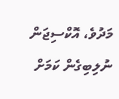މަދުވެ، އޮކްސިޖަން ނުލިބިގެން ކަމަށް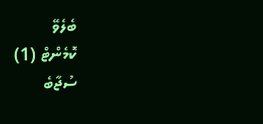ބެލެވޭ
ކޮމެންޓް (1)
ސުޖާބެ